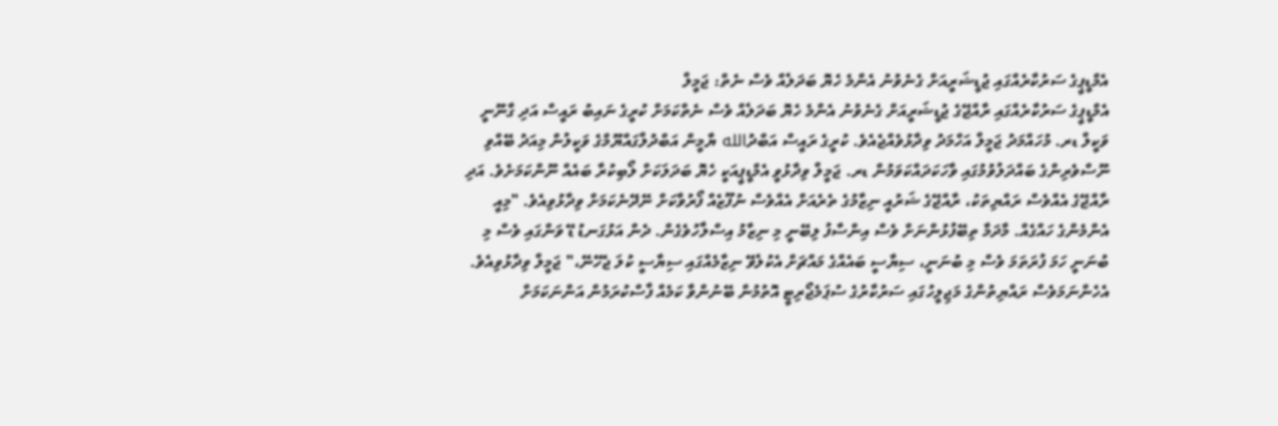އެމްޑީޕީގެ ސަރުކާރެއްގައި ޖުޑީޝަރީއަށް ގެނެވުނު އެންމެ ހެޔޮ ބަދަލެއް ވެސް ނެތް: ޖަމީލް
އެމްޑީޕީގެ ސަރުކާރެއްގައި ރާއްޖޭގެ ޖުޑީޝަރީއަށް ގެނެވުނު އެންމެ ހެޔޮ ބަދަލެއް ވެސް ނެތްކަމަށް ކުރީގެ ނައިބު ރައީސް އަދި ގާނޫނީ ވަކީލް ޑރ. މުހައްމަދު ޖަމީލް އަހްމަދު ވިދާޅުވެއްޖެއެވެ. ކުރީގެ ރައީސް އަބްދުالله ޔާމީން އަބްދުލްގައްޔޫމްގެ ވަކީލުން މިއަދު ބޭއްވި ނޫސްވެރިންގެ ބައްދަލުވުމުގައި ވާހަކަދައްކަވަމުން ޑރ. ޖަމީލް ވިދާޅުވީ އެމްޑީޕީއަކީ ހެޔޮ ބަދަލަކަށް ލޯބިކުރާ ބައެއް ނޫންކަމަށެވެ. އަދި ރާއްޖޭގެ އެއްވެސް ރައްޔިތަކު، ރާއްޖޭގެ ޝަރުއީ ނިޒާމުގެ ތެރެއަށް އެއްވެސް ނުފޫޒެއް ފޯރުވާކަށް ނޭދޭނެކަމަށް ވިދާޅުވިއެވެ. "މިއީ އެންމެންގެ ހައްގެއް. މާދަމާ ތިބޭފުޅުންނަށް ވެސް އިންސާފު ލިބޭނީ މި ނިޒާމު އިސްލާހުވެގެން. ދެން އަޅުގަނޑު ޑޭ ވަންގައި ވެސް މި ބުނަނީ ހަމަ ފުރަތަމަ ވެސް މި ބުނަނީ، ސިޔާސީ ބައެއްގެ މައްޗަށް އެކުލެވޭ ނިޒާމެއްގައި ސިޔާސީ ކުލަ ޖެހޭނޭ،" ޖަމީލް ވިދާޅުވިއެވެ. އެހެންނަމަވެސް ރައްޔިތުންގެ މަޖިލީހުގައި ސަރުކާރުގެ ސުޕަމެޖޯރިޓީ އޮތުމުން ބޭނުންވާ ކަމެއް ފާސްކުރަމުން އަންނަކަމަށް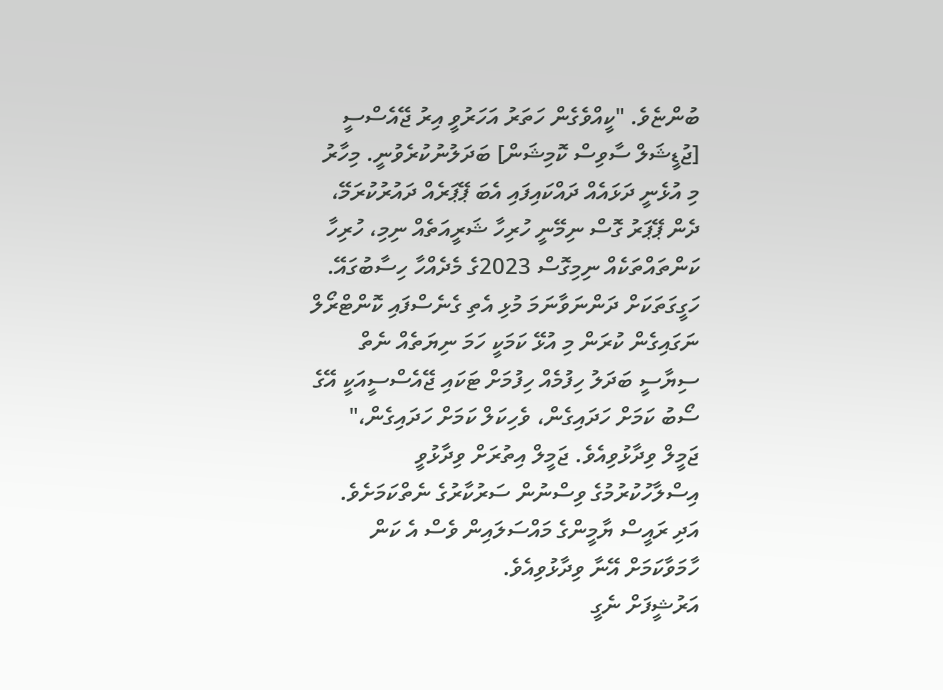ބުންޏެވެ. "ކީއްވެގެން ހަތަރު އަހަރުވީ އިރު ޖޭއެސްސީ [ޖުޑީޝަލް ސާވިސް ކޮމިޝަން] ބަދަލުނުކުރެވުނީ. މިހާރު މި އުޅެނީ ދަޅައެއް ދައްކައިފައި އެބަ ޕޭޕަރެއް ދައުރުކުރަމޭ، ދެން ޕޭޕަރު ގޮސް ނިމޭނީ ހުރިހާ ޝަރީއަތެއް ނިމި، ހުރިހާ ކަންތައްތަކެއް ނިމިގޮސް 2023ގެ މެދެއްހާ ހިސާބުގައޭ. ހަގީގަތަކަށް ދަންނަވާނަމަ މުޅި އެތި ގެނެސްފައި ކޮންޓްރޯލް ނަގައިގެން ކުރަން މި އުޅޭ ކަމަކީ ހަމަ ނިޔަތެއް ނެތް ސިޔާސީ ބަދަލު ހިފުމެއް ހިފުމަށް ޓަކައި ޖޭއެސްސީއަކީ އޭގެ ސޯބު ކަމަށް ހަދައިގެން، ވެހިކަލް ކަމަށް ހަދައިގެން،" ޖަމީލް ވިދާޅުވިއެވެ. ޖަމީލް އިތުރަށް ވިދާޅުވީ އިސްލާހުކުރުމުގެ ވިސްނުން ސަރުކާރުގެ ނެތްކަމަށެވެ. އަދި ރައީސް ޔާމީންގެ މައްސަލައިން ވެސް އެ ކަން ހާމަވާކަމަށް އޭނާ ވިދާޅުވިއެވެ.
އަރުޝީފަށް ނެގީ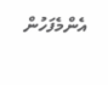އެންމެފަހުން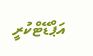އަޕްޑޭޓްކުރީ